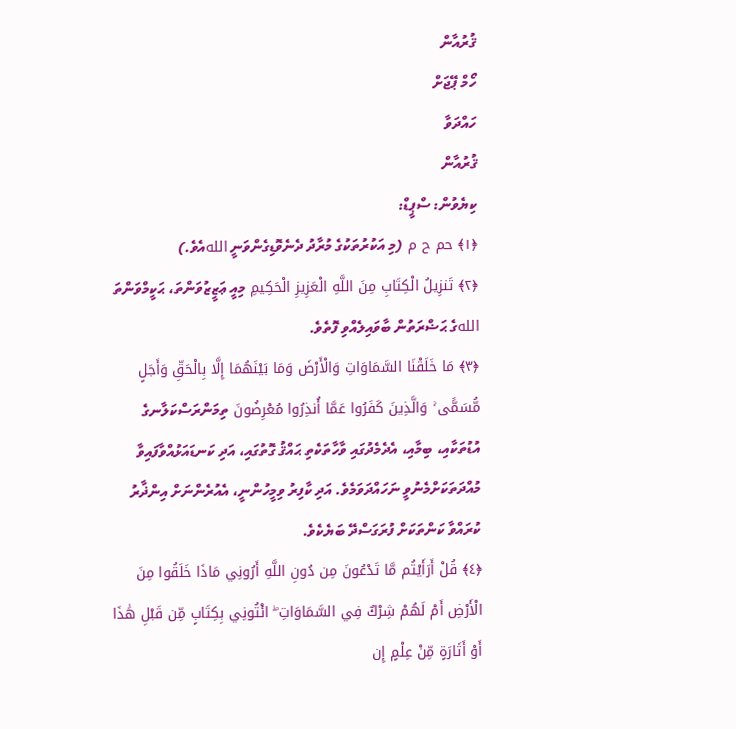ޤުރުއާން
ހޯމް ޕޭޖަށް
ހައްދަވާ
ޤުރުއާން
ކިޔެވުން: ސްޕީޑް:
﴿١﴾ حم ح م (މި އަކުރުތަކުގެ މުރާދު ދެނެވޮޑިގެންވަނީ اللهއެވެ.)
﴿٢﴾ تَنزِيلُ الْكِتَابِ مِنَ اللَّهِ الْعَزِيزِ الْحَكِيمِ މިއީ ޢަޒީޒުވަންތަ، ޙަކީމްވަންތަ اللهގެ ޙަޟްރަތުން ބާވައިލެއްވި ފޮތެވެ.
﴿٣﴾ مَا خَلَقْنَا السَّمَاوَاتِ وَالْأَرْضَ وَمَا بَيْنَهُمَا إِلَّا بِالْحَقِّ وَأَجَلٍ مُّسَمًّى ۚ وَالَّذِينَ كَفَرُوا عَمَّا أُنذِرُوا مُعْرِضُونَ ތިމަންރަސްކަލާނގެ އުޑުތަކާއި، ބިމާއި، އެދެމެދުގައި ވާހާތަކެތި ޙައްޤު ގޮތުގައި، އަދި ކަނޑައަޅުއްވާފައިވާ މުއްދަތަކަށްމެނުވީ ނަހައްދަވަމެވެ. އަދި ކާފިރު ވިމީހުންނީ، އެއުރެންނަށް އިންޛާރު ކުރައްވާ ކަންތަކަށް ފުރަގަސްދޭ ބަޔެކެވެ.
﴿٤﴾ قُلْ أَرَأَيْتُم مَّا تَدْعُونَ مِن دُونِ اللَّهِ أَرُونِي مَاذَا خَلَقُوا مِنَ الْأَرْضِ أَمْ لَهُمْ شِرْكٌ فِي السَّمَاوَاتِ ۖ ائْتُونِي بِكِتَابٍ مِّن قَبْلِ هَٰذَا أَوْ أَثَارَةٍ مِّنْ عِلْمٍ إِن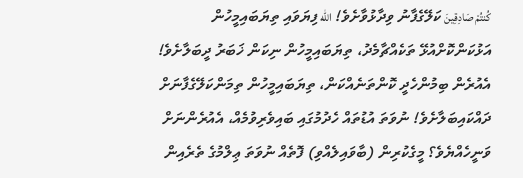كُنتُمْ صَادِقِينَ ކަލޭގެފާނު ވިދާޅުވާށެވެ! الله ފިޔަވައި ތިޔަބައިމީހުން އަޅުކަންކޮށްއުޅޭ ތަކެއްޗާމެދު، ތިޔަބައިމީހުން ނިކަން ޚަބަރު ދީބަލާށެވެ! އެއުރެން ބިމުންހެދީ ކޮންތަނެއްކަން، ތިޔަބައިމީހުން ތިމަންކަލޭގެފާނަށް ދައްކައިބަލާށެވެ! ނުވަތަ އުޑުތައް ހެދުމުގައި ބައިވެރިވުމެއް، އެއުރެންނަށް ވަނީހެއްޔެވެ؟ މީގެކުރިން (ބާވައިލެއްވި) ފޮތެއް ނުވަތަ ޢިލްމުގެ ތެރެއިން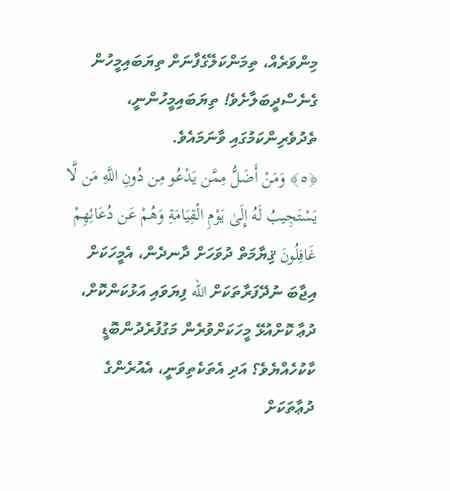މިންވަރެއް، ތިމަންކަލޭގެފާނަށް ތިޔަބައިމީހުން ގެނެސްދީބަލާށެވެ! ތިޔަބައިމީހުންނީ، ތެދުވެރިންކަމުގައި ވާނަމައެވެ.
﴿٥﴾ وَمَنْ أَضَلُّ مِمَّن يَدْعُو مِن دُونِ اللَّهِ مَن لَّا يَسْتَجِيبُ لَهُ إِلَىٰ يَوْمِ الْقِيَامَةِ وَهُمْ عَن دُعَائِهِمْ غَافِلُونَ ޤިޔާމަތް ދުވަހަށް ދާނދެން، އެމީހަކަށް އިޖާބަ ނުދޭފަރާތަކަށް الله ފިޔަވައި އަޅުކަންކޮށް، ދުޢާ ކޮށްއުޅޭ މީހަކަށްވުރެން މަގުފުރެދުންބޮޑީ ކާކުހެއްޔެވެ؟ އަދި އެތަކެތިވަނީ، އެއުރެންގެ ދުޢާތަކަށް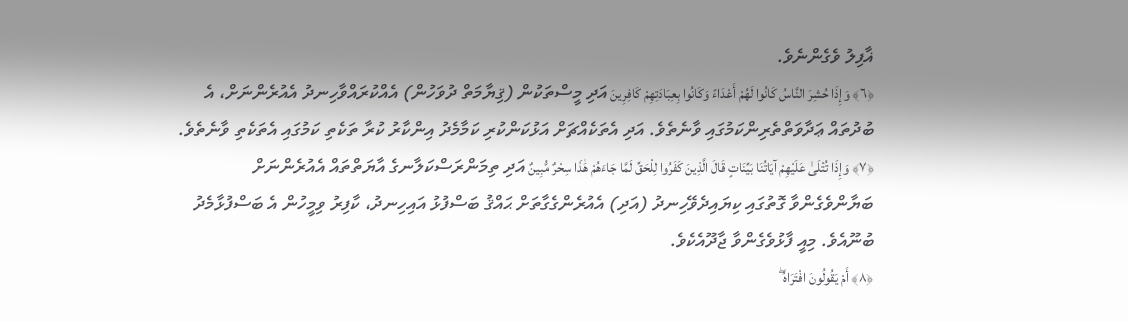ޣާފިލު ވެގެންނެވެ.
﴿٦﴾ وَإِذَا حُشِرَ النَّاسُ كَانُوا لَهُمْ أَعْدَاءً وَكَانُوا بِعِبَادَتِهِمْ كَافِرِينَ އަދި މީސްތަކުން (ޤިޔާމަތް ދުވަހުން) އެއްކުރައްވާހިނދު އެއުރެންނަށް، އެ ބުދުތައް ޢަދާވަތްތެރިންކަމުގައި ވާނެތެވެ. އަދި އެތަކެއްޗަށް އަޅުކަންކުރި ކަމާމެދު އިންކާރު ކުރާ ތަކެތި ކަމުގައި އެތަކެތި ވާނެތެވެ.
﴿٧﴾ وَإِذَا تُتْلَىٰ عَلَيْهِمْ آيَاتُنَا بَيِّنَاتٍ قَالَ الَّذِينَ كَفَرُوا لِلْحَقِّ لَمَّا جَاءَهُمْ هَٰذَا سِحْرٌ مُّبِينٌ އަދި ތިމަންރަސްކަލާނގެ އާޔަތްތައް އެއުރެންނަށް ބަޔާންވެގެންވާ ގޮތުގައި ކިޔައިދެވޭހިނދު (އަދި) އެއުރެންގެގާތަށް ޙައްޤު ބަސްފުޅު އައިހިނދު، ކާފިރު ވިމީހުން އެ ބަސްފުޅާމެދު ބުނޫއެވެ. މިއީ ފާޅުވެގެންވާ ޖާދޫއެކެވެ.
﴿٨﴾ أَمْ يَقُولُونَ افْتَرَاهُ ۖ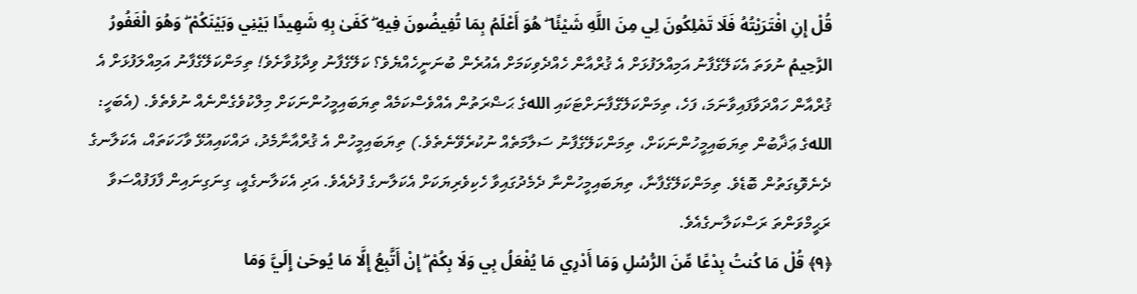قُلْ إِنِ افْتَرَيْتُهُ فَلَا تَمْلِكُونَ لِي مِنَ اللَّهِ شَيْئًا ۖ هُوَ أَعْلَمُ بِمَا تُفِيضُونَ فِيهِ ۖ كَفَىٰ بِهِ شَهِيدًا بَيْنِي وَبَيْنَكُمْ ۖ وَهُوَ الْغَفُورُ الرَّحِيمُ ނުވަތަ އެކަލޭގެފާނު އަމިއްލަފުޅަށް އެ ޤުރްއާން ހެއްދެވިކަމަށް އެއުރެން ބުނަނީހެއްޔެވެ؟ ކަލޭގެފާނު ވިދާޅުވާށެވެ! ތިމަންކަލޭގެފާނު އަމިއްލަފުޅަށް އެ ޤުރްއާން ހައްދަވާފައިވާނަމަ، ފަހެ، ތިމަންކަލޭގެފާނަށްޓަކައި اللهގެ ޙަޟްރަތުން އެއްވެސްކަމެއް ތިޔަބައިމީހުންނަކަށް މިލްކުވެގެންނެއް ނުވެތެވެ. (އެބަހީ: اللهގެ ޢަޛާބުން ތިޔަބައިމީހުންނަކަށް، ތިމަންކަލޭގެފާނު ސަލާމަތެއް ނުކުރެވޭނެތެވެ.) ތިޔަބައިމީހުން އެ ޤުރްއާނާމެދު، ދައްކައިއުޅޭ ވާހަކަތައް، އެކަލާނގެ ދެނެވޮޑިގަތުން ބޮޑެވެ. ތިމަންކަލޭގެފާނާ، ތިޔަބައިމީހުންނާ ދެމެދުގައިވާ ހެކިވެރިޔަކަށް އެކަލާނގެ ފުދެއެވެ. އަދި އެކަލާނގެއީ، ގިނަގިނައިން ފާފަފުއްސަވާ ރަޙީމްވަންތަ ރަސްކަލާނގެއެވެ.
﴿٩﴾ قُلْ مَا كُنتُ بِدْعًا مِّنَ الرُّسُلِ وَمَا أَدْرِي مَا يُفْعَلُ بِي وَلَا بِكُمْ ۖ إِنْ أَتَّبِعُ إِلَّا مَا يُوحَىٰ إِلَيَّ وَمَا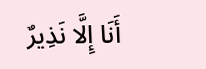أَنَا إِلَّا نَذِيرٌ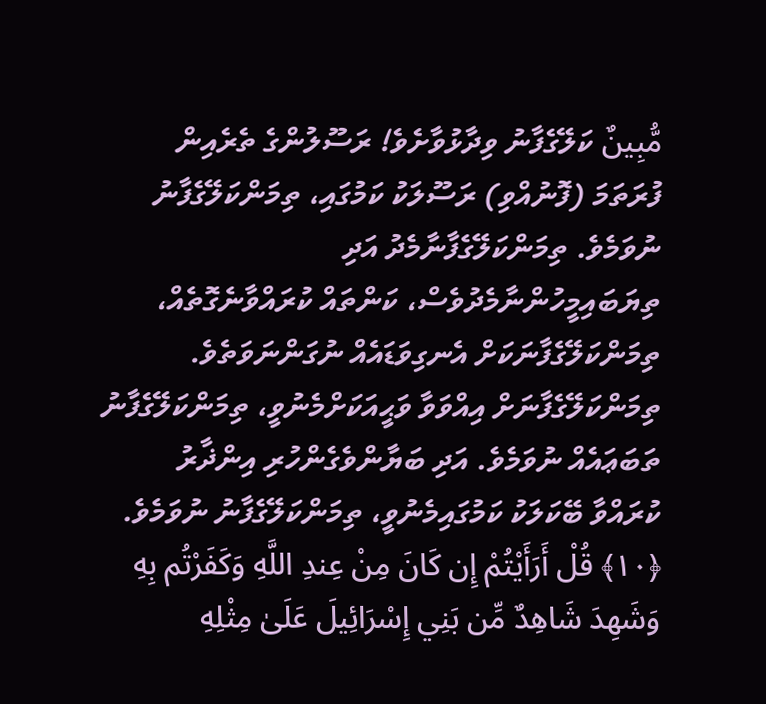مُّبِينٌ ކަލޭގެފާނު ވިދާޅުވާށެވެ! ރަސޫލުންގެ ތެރެއިން ފުރަތަމަ (ފޮނުއްވި) ރަސޫލަކު ކަމުގައި، ތިމަންކަލޭގެފާނު ނުވަމެވެ. ތިމަންކަލޭގެފާނާމެދު އަދި ތިޔަބައިމީހުންނާމެދުވެސް، ކަންތައް ކުރައްވާނެގޮތެއް، ތިމަންކަލޭގެފާނަކަށް އެނގިވަޑައެއް ނުގަންނަވަތެވެ. ތިމަންކަލޭގެފާނަށް އިއްވަވާ ވަޙީއަކަށްމެނުވީ، ތިމަންކަލޭގެފާނު ތަބަޢައެއް ނުވަމެވެ. އަދި ބަޔާންވެގެންހުރި އިންޛާރު ކުރައްވާ ބޭކަލަކު ކަމުގައިމެނުވީ، ތިމަންކަލޭގެފާނު ނުވަމެވެ.
﴿١٠﴾ قُلْ أَرَأَيْتُمْ إِن كَانَ مِنْ عِندِ اللَّهِ وَكَفَرْتُم بِهِ وَشَهِدَ شَاهِدٌ مِّن بَنِي إِسْرَائِيلَ عَلَىٰ مِثْلِهِ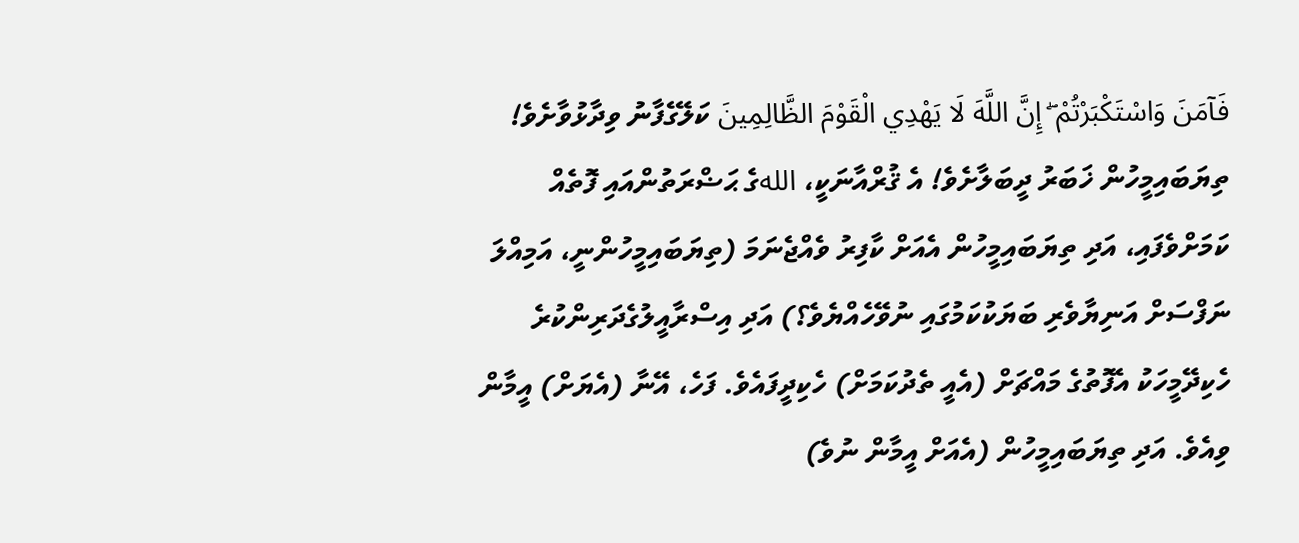فَآمَنَ وَاسْتَكْبَرْتُمْ ۖ إِنَّ اللَّهَ لَا يَهْدِي الْقَوْمَ الظَّالِمِينَ ކަލޭގެފާނު ވިދާޅުވާށެވެ! ތިޔަބައިމީހުން ޚަބަރު ދީބަލާށެވެ! އެ ޤުރްއާނަކީ، اللهގެ ޙަޟްރަތުންއައި ފޮތެއް ކަމަށްވެފައި، އަދި ތިޔަބައިމީހުން އެއަށް ކާފިރު ވެއްޖެނަމަ (ތިޔަބައިމީހުންނީ، އަމިއްލަ ނަފްސަށް އަނިޔާވެރި ބަޔަކުކަމުގައި ނުވޭހެއްޔެވެ؟) އަދި އިސްރާއީލުގެދަރިންކުރެ ހެކިދޭމީހަކު އެފޮތުގެ މައްޗަށް (އެއީ ތެދުކަމަށް) ހެކިދީފައެވެ. ފަހެ، އޭނާ (އެޔަށް) އީމާން ވިއެވެ. އަދި ތިޔަބައިމީހުން (އެއަށް އީމާން ނުވެ)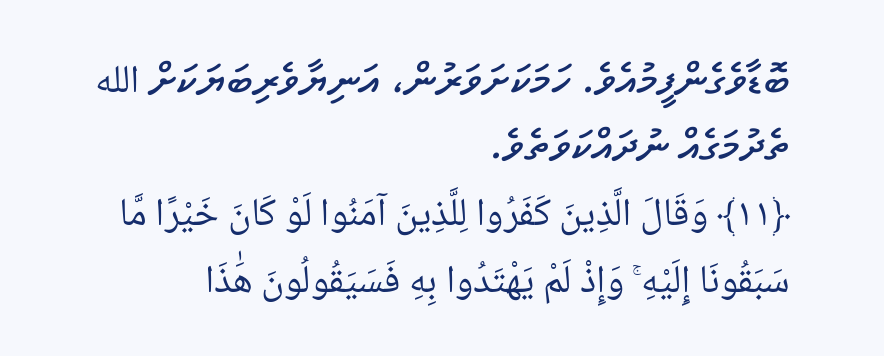ބޮޑާވެގެންފީމުއެވެ. ހަމަކަށަވަރުން، އަނިޔާވެރިބަޔަކަށް الله ތެދުމަގެއް ނުދައްކަވަތެވެ.
﴿١١﴾ وَقَالَ الَّذِينَ كَفَرُوا لِلَّذِينَ آمَنُوا لَوْ كَانَ خَيْرًا مَّا سَبَقُونَا إِلَيْهِ ۚ وَإِذْ لَمْ يَهْتَدُوا بِهِ فَسَيَقُولُونَ هَٰذَا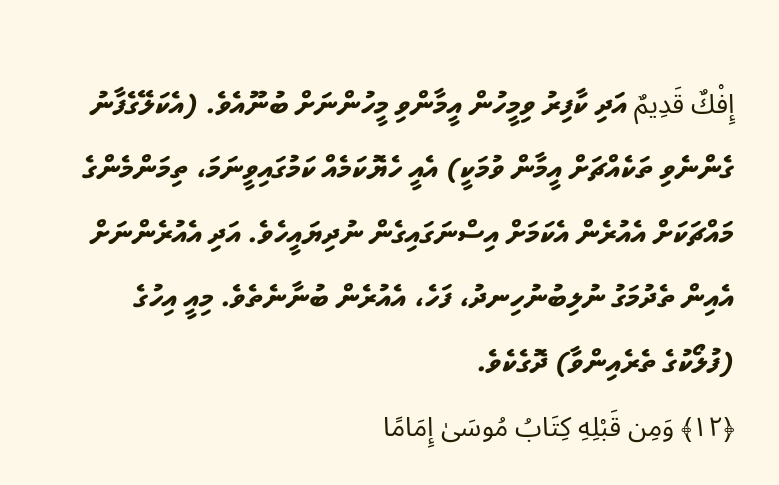إِفْكٌ قَدِيمٌ އަދި ކާފިރު ވިމީހުން އީމާންވި މީހުންނަށް ބުނޫއެވެ. (އެކަލޭގެފާނު ގެންނެވި ތަކެއްޗަށް އީމާން ވުމަކީ) އެއީ ހެޔޮކަމެއް ކަމުގައިވީނަމަ، ތިމަންމެންގެ މައްޗަކަށް އެއުރެން އެކަމަށް އިސްނަގައިގެން ނުދިޔައީހެވެ. އަދި އެއުރެންނަށް އެއިން ތެދުމަގު ނުލިބުނުހިނދު، ފަހެ، އެއުރެން ބުނާނެތެވެ. މިއީ އިހުގެ (ފުލޯކުގެ ތެރެއިންވާ) ދޮގެކެވެ.
﴿١٢﴾ وَمِن قَبْلِهِ كِتَابُ مُوسَىٰ إِمَامًا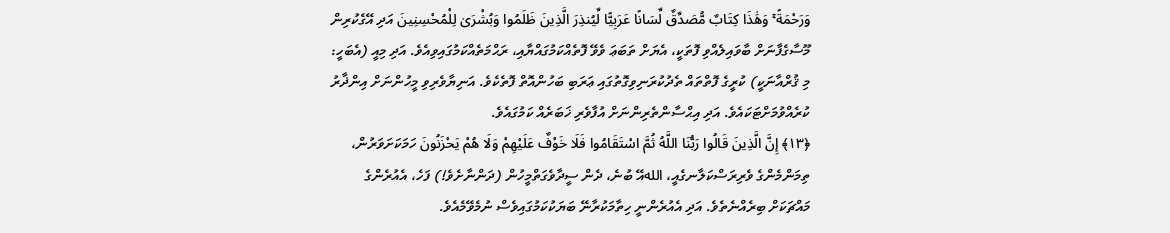وَرَحْمَةً ۚ وَهَٰذَا كِتَابٌ مُّصَدِّقٌ لِّسَانًا عَرَبِيًّا لِّيُنذِرَ الَّذِينَ ظَلَمُوا وَبُشْرَىٰ لِلْمُحْسِنِينَ އަދި އޭގެކުރިން މޫސާގެފާނަށް ބާވައިލެއްވި ފޮތަކީ، އެޔަށް ތަބަޢަ ވެވޭ ފޮތެއްކަމުގައްޔާއި، ރަޙްމަތެއްކަމުގައިވިއެވެ. އަދި މިއީ (އެބަހީ: މި ޤުރްއާނަކީ) ކުރީގެ ފޮތްތައް ތެދުކުރަނިވިގޮތުގައި ޢަރަބި ބަހުންއޮތް ފޮތެކެވެ. އަނިޔާވެރިވި މީހުންނަށް އިންޛާރު ކުރެއްވުމަށްޓަކައެވެ. އަދި އިޙްސާންތެރިންނަށް އުފާވެރި ޚަބަރެއް ކަމުގައެވެ.
﴿١٣﴾ إِنَّ الَّذِينَ قَالُوا رَبُّنَا اللَّهُ ثُمَّ اسْتَقَامُوا فَلَا خَوْفٌ عَلَيْهِمْ وَلَا هُمْ يَحْزَنُونَ ހަމަކަށަވަރުން، ތިމަންމެންގެ ވެރިރަސްކަލާނގެއީ، اللهއޭ ބުނެ، ދެން ސީދާވެގަތްމީހުން (ދަންނާށެވެ!) ފަހެ، އެއުރެންގެ މައްޗަކަށް ބިރެއްނެތެވެ. އަދި އެއުރެންނީ ހިތާމަކުރާނޭ ބަޔަކުކަމުގައިވެސް ނުމެވޭމެއެވެ.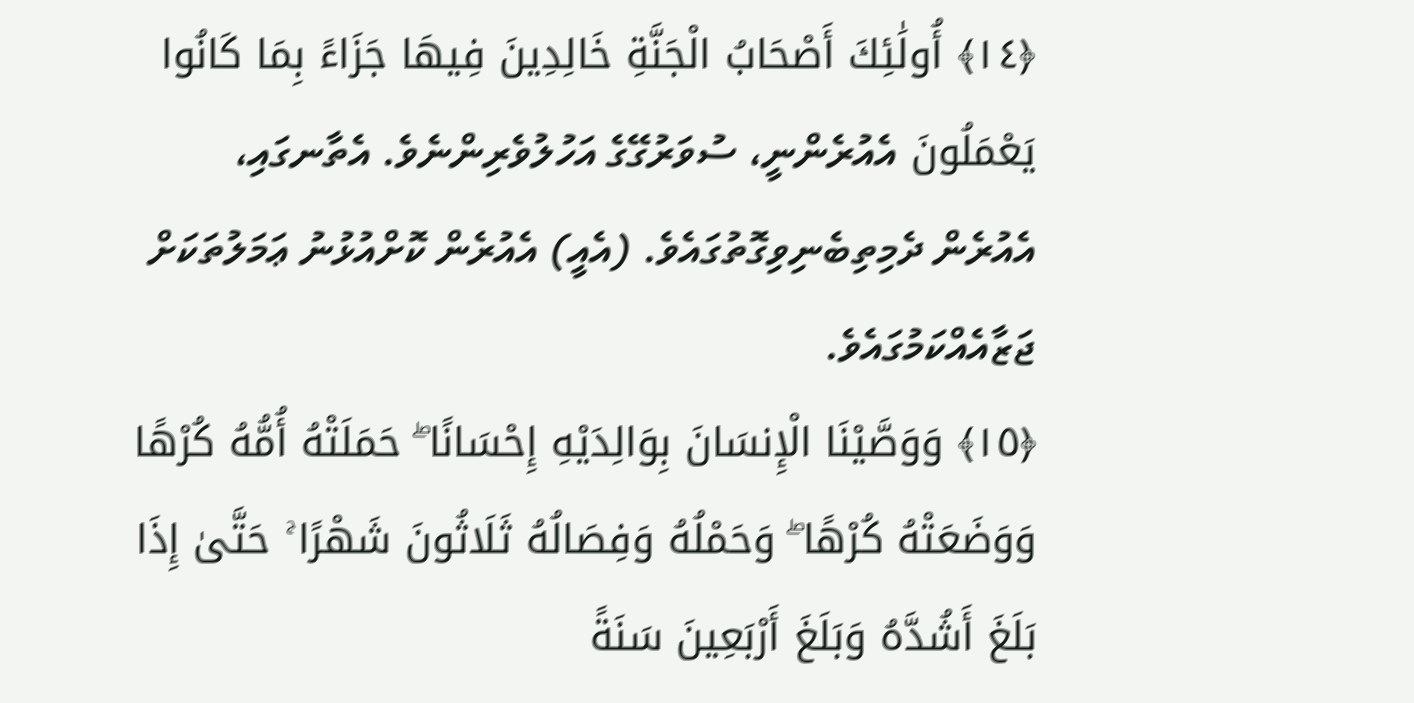﴿١٤﴾ أُولَٰئِكَ أَصْحَابُ الْجَنَّةِ خَالِدِينَ فِيهَا جَزَاءً بِمَا كَانُوا يَعْمَلُونَ އެއުރެންނީ، ސުވަރުގޭގެ އަހުލުވެރިންނެވެ. އެތާނގައި، އެއުރެން ދެމިތިބެނިވިގޮތުގައެވެ. (އެއީ) އެއުރެން ކޮށްއުޅުނު ޢަމަލުތަކަށް ޖަޒާއެއްކަމުގައެވެ.
﴿١٥﴾ وَوَصَّيْنَا الْإِنسَانَ بِوَالِدَيْهِ إِحْسَانًا ۖ حَمَلَتْهُ أُمُّهُ كُرْهًا وَوَضَعَتْهُ كُرْهًا ۖ وَحَمْلُهُ وَفِصَالُهُ ثَلَاثُونَ شَهْرًا ۚ حَتَّىٰ إِذَا بَلَغَ أَشُدَّهُ وَبَلَغَ أَرْبَعِينَ سَنَةً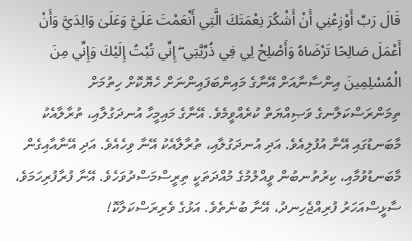قَالَ رَبِّ أَوْزِعْنِي أَنْ أَشْكُرَ نِعْمَتَكَ الَّتِي أَنْعَمْتَ عَلَيَّ وَعَلَىٰ وَالِدَيَّ وَأَنْ أَعْمَلَ صَالِحًا تَرْضَاهُ وَأَصْلِحْ لِي فِي ذُرِّيَّتِي ۖ إِنِّي تُبْتُ إِلَيْكَ وَإِنِّي مِنَ الْمُسْلِمِينَ އިންސާނާއަށް އޭނާގެ މައިންބަފައިންނަށް ހެޔޮކޮށް ހިތުމަށް ތިމަންރަސްކަލާނގެ ވަޞިއްޔަތް ކުރެއްވީމެވެ. އޭނާގެ މައިމީހާ އުނދަގުލާއި، ތުރާލާއެކު މާބަނޑުގައި އޭނާ އުފުލިއެވެ. އަދި އުނދަގުލާއި، ތުރާލާއެކު އޭނާ ވިހެއެވެ. އަދި އޭނާއާއިގެން މާބަނޑުވުމާއި، ކިރުތުނބުން ވީއްލުމުގެ މުއްދަތަކީ ތިރީސްމަސްދުވަހެވެ. އޭނާ ފުރާފުރިހަމަވެ، ސާޅީސްއަހަރު ފުރިއްޖެހިނދު، އޭނާ ބުނެތެވެ. އަޅުގެ ވެރިރަސްކަލާކޮ!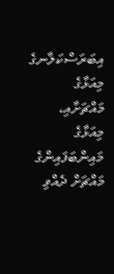އިބަރަސްކަލާނގެ މިއަޅާގެ މައްޗަށާއި، މިއަޅާގެ މައިންބަފައިންގެ މައްޗަށް ދެއްވި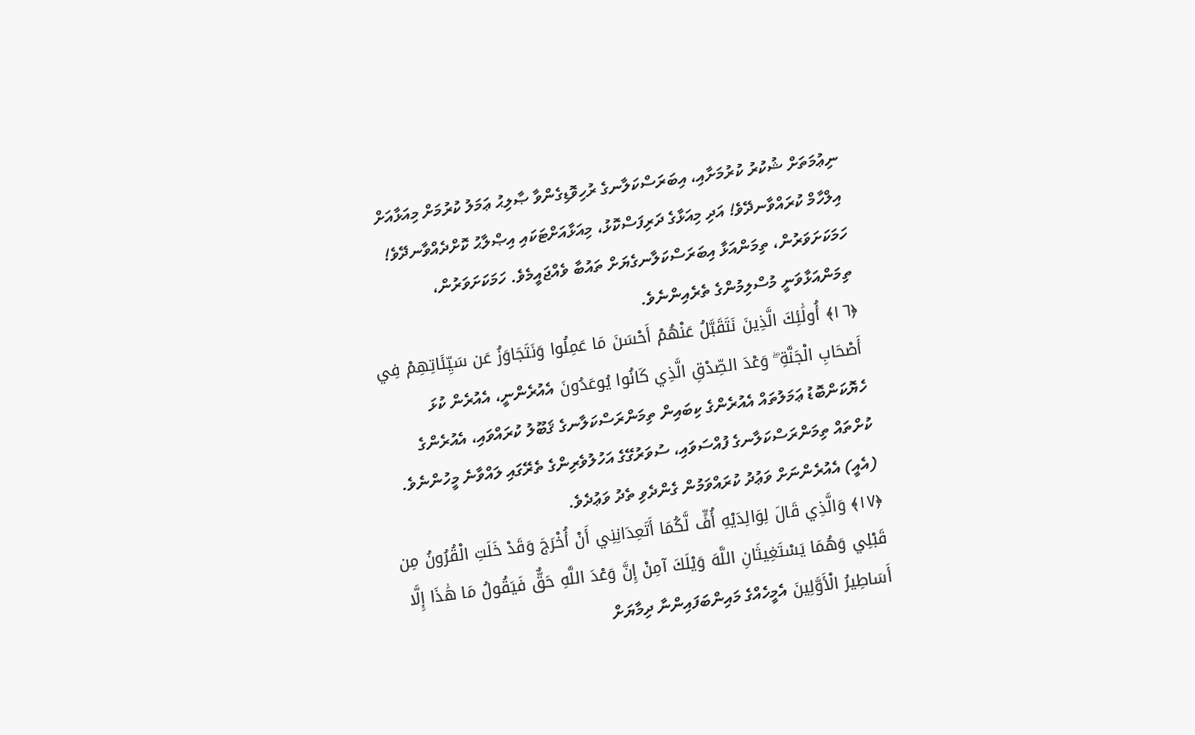ނިޢުމަތަށް ޝުކުރު ކުރުމަށާއި، އިބަރަސްކަލާނގެ ރުހިވޮޑިގެންވާ ޞާލިޙު ޢަމަލު ކުރުމަށް މިއަޅާއަށް އިލްހާމް ކުރައްވާނދޭވެ! އަދި މިއަޅާގެ ދަރިފަސްކޮޅު، މިއަޅާއަށްޓަކައި އިޞްލާޙު ކޮށްދެއްވާނދޭވެ! ހަމަކަށަވަރުން، ތިމަންއަޅާ އިބަރަސްކަލާނގެޔަށް ތައުބާ ވެއްޖައީމެވެ. ހަމަކަށަވަރުން، ތިމަންއަޅާވަނީ މުސްލިމުންގެ ތެރެއިންނެވެ.
﴿١٦﴾ أُولَٰئِكَ الَّذِينَ نَتَقَبَّلُ عَنْهُمْ أَحْسَنَ مَا عَمِلُوا وَنَتَجَاوَزُ عَن سَيِّئَاتِهِمْ فِي أَصْحَابِ الْجَنَّةِ ۖ وَعْدَ الصِّدْقِ الَّذِي كَانُوا يُوعَدُونَ އެއުރެންނީ، އެއުރެން ކުޅަ ހެޔޮކަންބޮޑު ޢަމަލުތައް އެއުރެންގެ ކިބައިން ތިމަންރަސްކަލާނގެ ޤަބޫލު ކުރައްވައި، އެއުރެންގެ ކުށްތައް ތިމަންރަސްކަލާނގެ ފުއްސަވައި، ސުވަރުގޭގެ އަހުލުވެރިންގެ ތެރޭގައި ލައްވާނެ މީހުންނެވެ. (އެއީ) އެއުރެންނަށް ވަޢުދު ކުރައްވަމުން ގެންދެވި ތެދު ވަޢުދެވެ.
﴿١٧﴾ وَالَّذِي قَالَ لِوَالِدَيْهِ أُفٍّ لَّكُمَا أَتَعِدَانِنِي أَنْ أُخْرَجَ وَقَدْ خَلَتِ الْقُرُونُ مِن قَبْلِي وَهُمَا يَسْتَغِيثَانِ اللَّهَ وَيْلَكَ آمِنْ إِنَّ وَعْدَ اللَّهِ حَقٌّ فَيَقُولُ مَا هَٰذَا إِلَّا أَسَاطِيرُ الْأَوَّلِينَ އެމީހެއްގެ މައިންބަފައިންނާ ދިމާޔަށް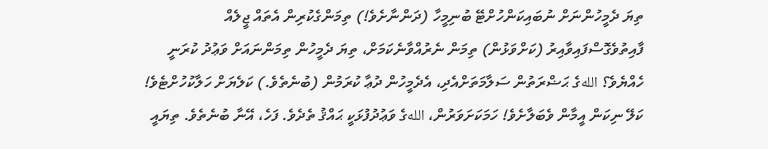ތިޔަ ދެމީހުންނަށް ނުބައިކަންހުށްޓޭ ބުނިމީހާ (ދަންނާށެވެ!) ތިމަންގެކުރިން އެތައް ޖީލެއް ފާއިތުވެގޮސްފައިވާއިރު (ކަށްވަޅުން) ތިމަން ނެރުއްވާނެކަމަށް، ތިޔަ ދެމީހުން ތިމަންނައަށް ވަޢުދު ކުރަނީ ހެއްޔެވެ؟ اللهގެ ޙަޟްރަތުން ސަލާމަތަށްއެދި، އެދެމީހުން ދުޢާ ކުރަމުން (ބުނެތެވެ.) ކަލެޔަށް ހަލާކުހުށްޓެވެ! ކަލޭ ނިކަން އީމާން ވެބަލާށެވެ! ހަމަކަށަވަރުން، اللهގެ ވަޢުދުފުޅަކީ ޙައްޤު ތެދެވެ. ފަހެ، އޭނާ ބުނެތެވެ. ތިޔައީ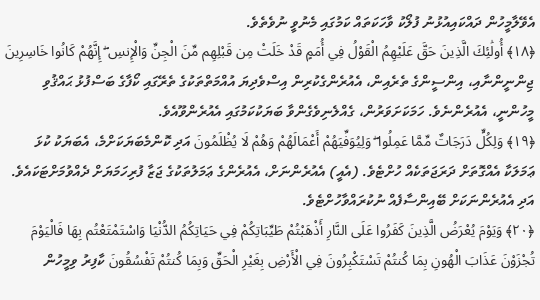އެވޭލާމީހުން ދައްކައިއުޅުނު ފުލޯކު ވާހަކަތައް ކަމުގައި މެނުވީ ނުވެތެވެ.
﴿١٨﴾ أُولَٰئِكَ الَّذِينَ حَقَّ عَلَيْهِمُ الْقَوْلُ فِي أُمَمٍ قَدْ خَلَتْ مِن قَبْلِهِم مِّنَ الْجِنِّ وَالْإِنسِ ۖ إِنَّهُمْ كَانُوا خَاسِرِينَ ޖިންނީންނާއި، އިންސީންގެ ތެރެއިން، އެއުރެންގެކުރިން އިސްވެދިޔަ އުއްމަތްތަކުގެ ތެރޭގައި ކޯފާގެ ބަސްފުޅު ޙައްޤުވި މީހުންނީ، އެއުރެންނެވެ. ހަމަކަށަވަރުން، ގެއްލެނިވެގެންވާ ބަޔަކުކަމުގައި އެއުރެންވޫއެވެ.
﴿١٩﴾ وَلِكُلٍّ دَرَجَاتٌ مِّمَّا عَمِلُوا ۖ وَلِيُوَفِّيَهُمْ أَعْمَالَهُمْ وَهُمْ لَا يُظْلَمُونَ އަދި ކޮންމެބަޔަކަށްމެ، އެބަޔަކު ކުޅަ ޢަމަލަކާ އެއްގޮތަށް ދަރަޖަތަކެއް ހުށްޓެވެ. (އެއީ) އެއުރެންނަށް، އެއުރެންގެ ޢަމަލުތަކުގެ ޖަޒާ ފުރިހަމަޔަށް ދެއްވުމަށްޓަކައެވެ. އަދި އެއުރެންނަކަށް ބޭއިންސާފެއް ނުކުރައްވާހުށްޓެވެ.
﴿٢٠﴾ وَيَوْمَ يُعْرَضُ الَّذِينَ كَفَرُوا عَلَى النَّارِ أَذْهَبْتُمْ طَيِّبَاتِكُمْ فِي حَيَاتِكُمُ الدُّنْيَا وَاسْتَمْتَعْتُم بِهَا فَالْيَوْمَ تُجْزَوْنَ عَذَابَ الْهُونِ بِمَا كُنتُمْ تَسْتَكْبِرُونَ فِي الْأَرْضِ بِغَيْرِ الْحَقِّ وَبِمَا كُنتُمْ تَفْسُقُونَ ކާފިރު ވިމީހުން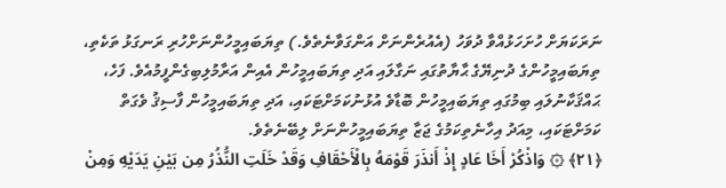ނަރަކަޔަށް ހުށަހަޅުއްވާ ދުވަހު (އެއުރެންނަށް އަންގަވާނެތެވެ.) ތިޔަބައިމީހުންނަށްހުރި ރަނގަޅު ތަކެތި، ތިޔަބައިމީހުންގެ ދުނިޔޭގެ ޙާޔާތުގައި ނަގާލައި އަދި ތިޔަބައިމީހުން އެއިން އަރާމުލިބިގެންފީމުއެވެ. ފަހެ، ޙައްޤަކާނުލައި ބިމުގައި ތިޔަބައިމީހުން ބޮޑާވެ އުޅުނުކަމަށްޓަކައި، އަދި ތިޔަބައިމީހުން ފާސިޤު ވެގަތް ކަމަށްޓަކައި، މިއަދު އިހާނެތިކަމުގެ ޖަޒާ ތިޔަބައިމީހުންނަށް ލިބޭނެތެވެ.
﴿٢١﴾ ۞ وَاذْكُرْ أَخَا عَادٍ إِذْ أَنذَرَ قَوْمَهُ بِالْأَحْقَافِ وَقَدْ خَلَتِ النُّذُرُ مِن بَيْنِ يَدَيْهِ وَمِنْ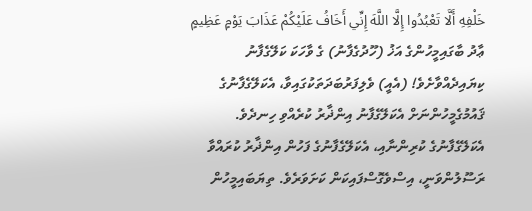خَلْفِهِ أَلَّا تَعْبُدُوا إِلَّا اللَّهَ إِنِّي أَخَافُ عَلَيْكُمْ عَذَابَ يَوْمٍ عَظِيمٍ ޢާދު ބާގައިމީހުންގެ އަޚު (ހޫދުގެފާނު) ގެ ވާހަކަ ކަލޭގެފާނު ކިޔައިދެއްވާށެވެ! (އެއީ) ވެލިފަރުބަދަތަކުގައިވާ، އެކަލޭގެފާނުގެ ޤައުމުގެމީހުންނަށް އެކަލޭގެފާނު އިންޛާރު ކުރެއްވި ހިނދެވެ. އެކަލޭގެފާނުގެ ކުރިންނާއި، އެކަލޭގެފާނުގެ ފަހުން އިންޛާރު ކުރައްވާ ރަސޫލުންވަނީ، އިސްވެގޮސްފައިކަން ކަށަވަރެވެ. ތިޔަބައިމީހުން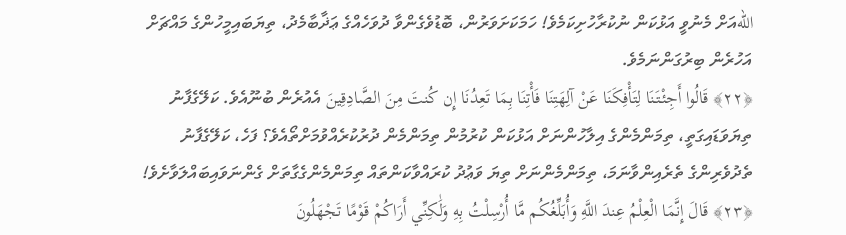اللهއަށް މެނުވީ އަޅުކަން ނުކުރާހުށިކަމެވެ! ހަމަކަށަވަރުން، ބޮޑުވެގެންވާ ދުވަހެއްގެ ޢަޛާބާމެދު، ތިޔަބައިމީހުންގެ މައްޗަށް އަހުރެން ބިރުގަންނަމެވެ.
﴿٢٢﴾ قَالُوا أَجِئْتَنَا لِتَأْفِكَنَا عَنْ آلِهَتِنَا فَأْتِنَا بِمَا تَعِدُنَا إِن كُنتَ مِنَ الصَّادِقِينَ އެއުރެން ބުނޫއެވެ. ކަލޭގެފާނު ތިޔަވަޑައިގަތީ، ތިމަންމެންގެ އިލާހުންނަށް އަޅުކަން ކުރުމުން ތިމަންމެން ދުރުކުރެއްވުމަށްތޯއެވެ؟ ފަހެ، ކަލޭގެފާނު ތެދުވެރިންގެ ތެރެއިންވާނަމަ، ތިމަންމެންނަށް ތިޔަ ވަޢުދު ކުރައްވާކަންތައް ތިމަންމެންގެގާތަށް ގެންނަވައިބައްލަވާށެވެ!
﴿٢٣﴾ قَالَ إِنَّمَا الْعِلْمُ عِندَ اللَّهِ وَأُبَلِّغُكُم مَّا أُرْسِلْتُ بِهِ وَلَٰكِنِّي أَرَاكُمْ قَوْمًا تَجْهَلُونَ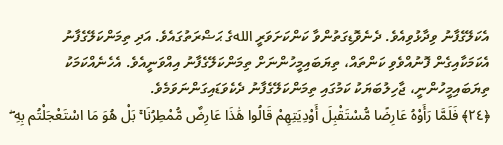އެކަލޭގެފާނު ވިދާޅުވިއެވެ. ދެނެވޮޑިގަތުންވާ ކަންކަށަވަރީ اللهގެ ޙަޟްރަތުގައެވެ. އަދި ތިމަންކަލޭގެފާނު އެކަމަކާއިގެން ފޮނުއްވެވި ކަންތައް، ތިޔަބައިމީހުންނަށް ތިމަންކަލޭގެފާނު އިއްވަނީއެވެ. އެހެނެއްކަމަކު ތިޔަބައިމީހުންނީ، ޖާހިލުބަޔަކު ކަމުގައި ތިމަންކަލޭގެފާނު ދެކެވަޑައިގަންނަވަމެވެ.
﴿٢٤﴾ فَلَمَّا رَأَوْهُ عَارِضًا مُّسْتَقْبِلَ أَوْدِيَتِهِمْ قَالُوا هَٰذَا عَارِضٌ مُّمْطِرُنَا ۚ بَلْ هُوَ مَا اسْتَعْجَلْتُم بِهِ ۖ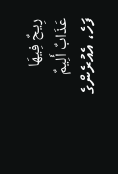رِيحٌ فِيهَا عَذَابٌ أَلِيمٌ ފަހެ، އެއުރެންގެ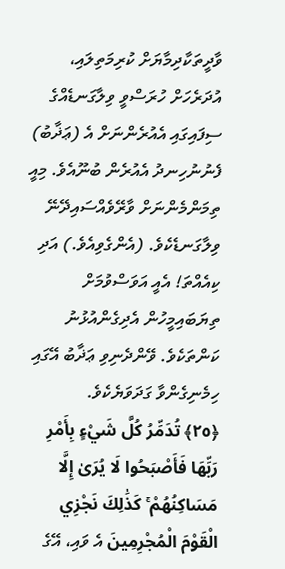ވާދީތަކާދިމާޔަށް ކުރިމަތިލައި، އުދަރެހަށް ހުރަސްވީ ވިލާގަނޑެއްގެ ސިފައިގައި އެއުރެންނަށް އެ (ޢަޛާބު) ފެނުނުހިނދު އެއުރެން ބުނޫއެވެ. މިއީ ތިމަންމެންނަށް ވާރޭވެއްސައިދޭނޭ ވިލާގަނޑެކެވެ. (އެންގެވިއެވެ.) އަދި ކިއެއްތަ! އެއީ އަވަސްވުމަށް ތިޔަބައިމީހުން އެދިގެންއުޅުނު ކަންތަކެވެ. ވޭންދެނިވި ޢަޛާބު އޭގައި ހިމެނިގެންވާ ގަދަވަޔެކެވެ.
﴿٢٥﴾ تُدَمِّرُ كُلَّ شَيْءٍ بِأَمْرِ رَبِّهَا فَأَصْبَحُوا لَا يُرَىٰ إِلَّا مَسَاكِنُهُمْ ۚ كَذَٰلِكَ نَجْزِي الْقَوْمَ الْمُجْرِمِينَ އެ ވައި، އޭގެ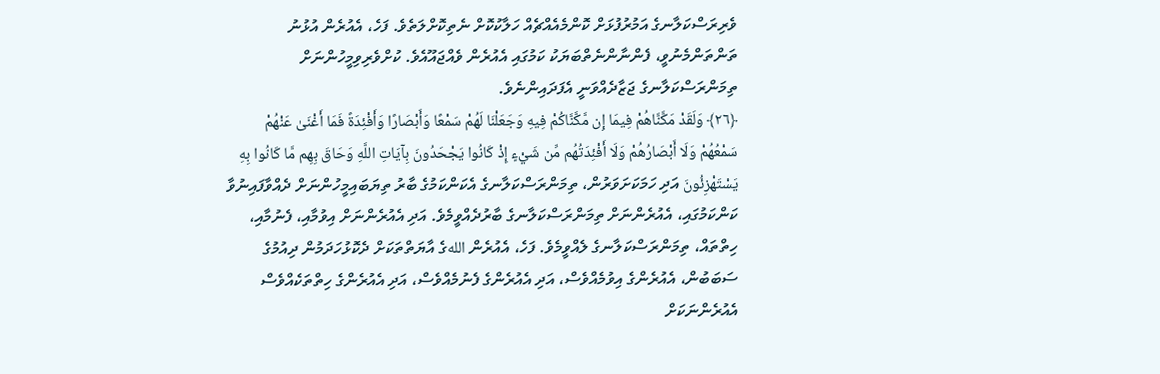ވެރިރަސްކަލާނގެ އަމުރުފުޅަށް ކޮންމެއެއްޗެއް ހަލާކުކޮށް ނެތިކޮށްލަތެވެ. ފަހެ، އެއުރެން އުޅުނު ތަންތަންމެނުވީ، ފެންނާންނެތްބަޔަކު ކަމުގައި އެއުރެން ވެއްޖައޫއެވެ. ކުށްވެރިވިމީހުންނަށް ތިމަންރަސްކަލާނގެ ޖަޒާދެއްވަނީ އެފަދައިންނެވެ.
﴿٢٦﴾ وَلَقَدْ مَكَّنَّاهُمْ فِيمَا إِن مَّكَّنَّاكُمْ فِيهِ وَجَعَلْنَا لَهُمْ سَمْعًا وَأَبْصَارًا وَأَفْئِدَةً فَمَا أَغْنَىٰ عَنْهُمْ سَمْعُهُمْ وَلَا أَبْصَارُهُمْ وَلَا أَفْئِدَتُهُم مِّن شَيْءٍ إِذْ كَانُوا يَجْحَدُونَ بِآيَاتِ اللَّهِ وَحَاقَ بِهِم مَّا كَانُوا بِهِ يَسْتَهْزِئُونَ އަދި ހަމަކަށަވަރުން، ތިމަންރަސްކަލާނގެ އެކަންކަމުގެ ބާރު ތިޔަބައިމީހުންނަށް ދެއްވާފައިނުވާ ކަންކަމުގައި، އެއުރެންނަށް ތިމަންރަސްކަލާނގެ ބާރުދެއްވީމެވެ. އަދި އެއުރެންނަށް އިވުމާއި، ފެނުމާއި، ހިތްތައް، ތިމަންރަސްކަލާނގެ ލެއްވީމެވެ. ފަހެ، އެއުރެން اللهގެ އާޔަތްތަކަށް ދެކޮޅުހަދަމުން ދިއުމުގެ ސަބަބުން، އެއުރެންގެ އިވުމެއްވެސް، އަދި އެއުރެންގެ ފެނުމެއްވެސް، އަދި އެއުރެންގެ ހިތްތަކެއްވެސް އެއުރެންނަކަށް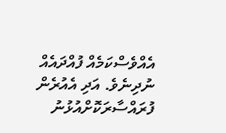އެއްވެސްކަމެއް ފުއްދައެއް ނުދިނެވެ. އަދި އެއުރެން ފުރައްސާރަކޮށްއުޅުނު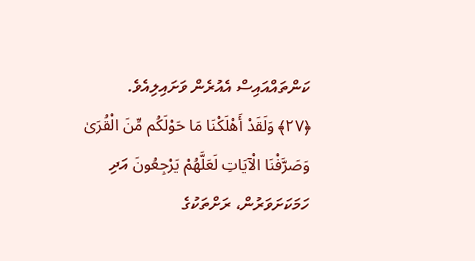ކަންތައްއައިސް އެއުރެން ވަށައިލިއެވެ.
﴿٢٧﴾ وَلَقَدْ أَهْلَكْنَا مَا حَوْلَكُم مِّنَ الْقُرَىٰ وَصَرَّفْنَا الْآيَاتِ لَعَلَّهُمْ يَرْجِعُونَ އަދި ހަމަކަށަވަރުން، ރަށްތަކުގެ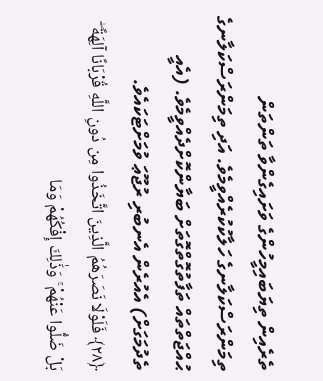ތެރެއިން ތިޔަބައިމީހުންގެ ވަށައިގެންވާ ތަންތަން ތިމަންރަސްކަލާނގެ ހަލާކުކުރެއްވީމެވެ. އަދި ތިމަންރަސްކަލާނގެ ޙުއްޖަތްތައް ތަފާތުގޮތްގޮތަށް ބަޔާންކޮށްދެއްވީމެވެ. (އެއީ ތެދުމަގަށް) އެއުރެން އެނބުރި ރުޖޫޢަ ވުމަށްޓަކައެވެ.
﴿٢٨﴾ فَلَوْلَا نَصَرَهُمُ الَّذِينَ اتَّخَذُوا مِن دُونِ اللَّهِ قُرْبَانًا آلِهَةً ۖ بَلْ ضَلُّوا عَنْهُمْ ۚ وَذَٰلِكَ إِفْكُهُمْ وَمَا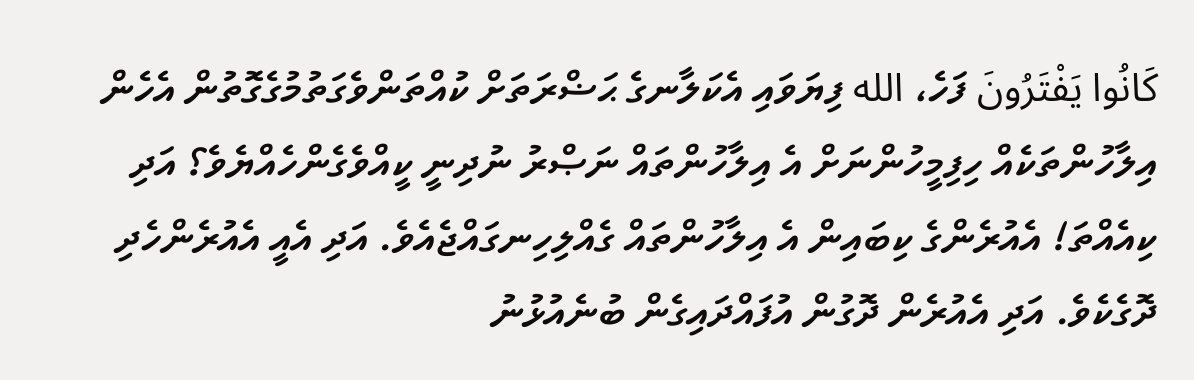كَانُوا يَفْتَرُونَ ފަހެ، الله ފިޔަވައި އެކަލާނގެ ޙަޟްރަތަށް ކުއްތަންވެގަތުމުގެގޮތުން އެހެން އިލާހުންތަކެއް ހިފިމީހުންނަށް އެ އިލާހުންތައް ނަޞްރު ނުދިނީ ކީއްވެގެންހެއްޔެވެ؟ އަދި ކިއެއްތަ! އެއުރެންގެ ކިބައިން އެ އިލާހުންތައް ގެއްލިހިނގައްޖެއެވެ. އަދި އެއީ އެއުރެންހެދި ދޮގެކެވެ. އަދި އެއުރެން ދޮގުން އުފައްދައިގެން ބުނެއުޅުނު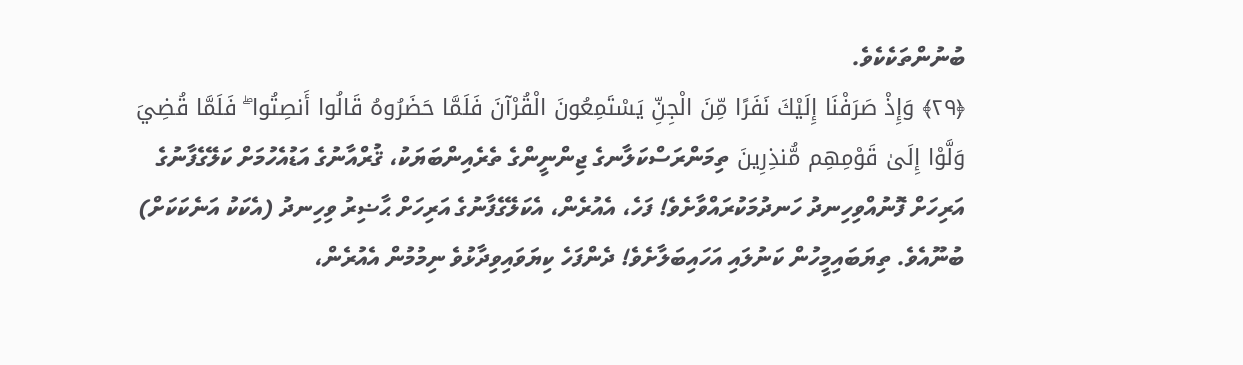ބުނުންތަކެކެވެ.
﴿٢٩﴾ وَإِذْ صَرَفْنَا إِلَيْكَ نَفَرًا مِّنَ الْجِنِّ يَسْتَمِعُونَ الْقُرْآنَ فَلَمَّا حَضَرُوهُ قَالُوا أَنصِتُوا ۖ فَلَمَّا قُضِيَ وَلَّوْا إِلَىٰ قَوْمِهِم مُّنذِرِينَ ތިމަންރަސްކަލާނގެ ޖިންނީންގެ ތެރެއިންބަޔަކު، ޤުރްއާނުގެ އަޑުއެހުމަށް ކަލޭގެފާނުގެ އަރިހަށް ފޮނުއްވިހިނދު ހަނދުމަކުރައްވާށެވެ! ފަހެ، އެއުރެން، އެކަލޭގެފާނުގެ އަރިހަށް ޙާޟިރު ވިހިނދު (އެކަކު އަނެކަކަށް) ބުނޫއެވެ. ތިޔަބައިމީހުން ކަނުލައި އަހައިބަލާށެވެ! ދެންފަހެ ކިޔަވައިވިދާޅުވެ ނިމުމުން އެއުރެން،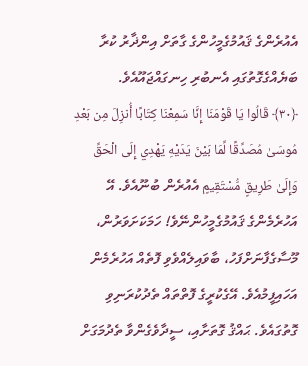އެއުރެންގެ ޤައުމުގެމީހުންގެ ގާތަށް އިންޛާރު ކުރާ ބަޔެއްގެގޮތުގައި އެނބުރި ހިނގައްޖައޫއެވެ.
﴿٣٠﴾ قَالُوا يَا قَوْمَنَا إِنَّا سَمِعْنَا كِتَابًا أُنزِلَ مِن بَعْدِ مُوسَىٰ مُصَدِّقًا لِّمَا بَيْنَ يَدَيْهِ يَهْدِي إِلَى الْحَقِّ وَإِلَىٰ طَرِيقٍ مُّسْتَقِيمٍ އެއުރެން ބުނޫއެވެ. އޭ އަހުރެމެންގެ ޤައުމުގެމީހުންނޭވެ! ހަމަކަށަވަރުން، މޫސާގެފާނަށްފަހު، ބާވައިލެއްވެވި ފޮތެއް އަހުރެމެން އަހައިފީމުއެވެ. އޭގެކުރީގެ ފޮތްތައް ތެދުކުރަނިވި ގޮތުގައެވެ. ޙައްޤު ގޮތަށާއި، ސީދާވެގެންވާ ތެދުމަގަށް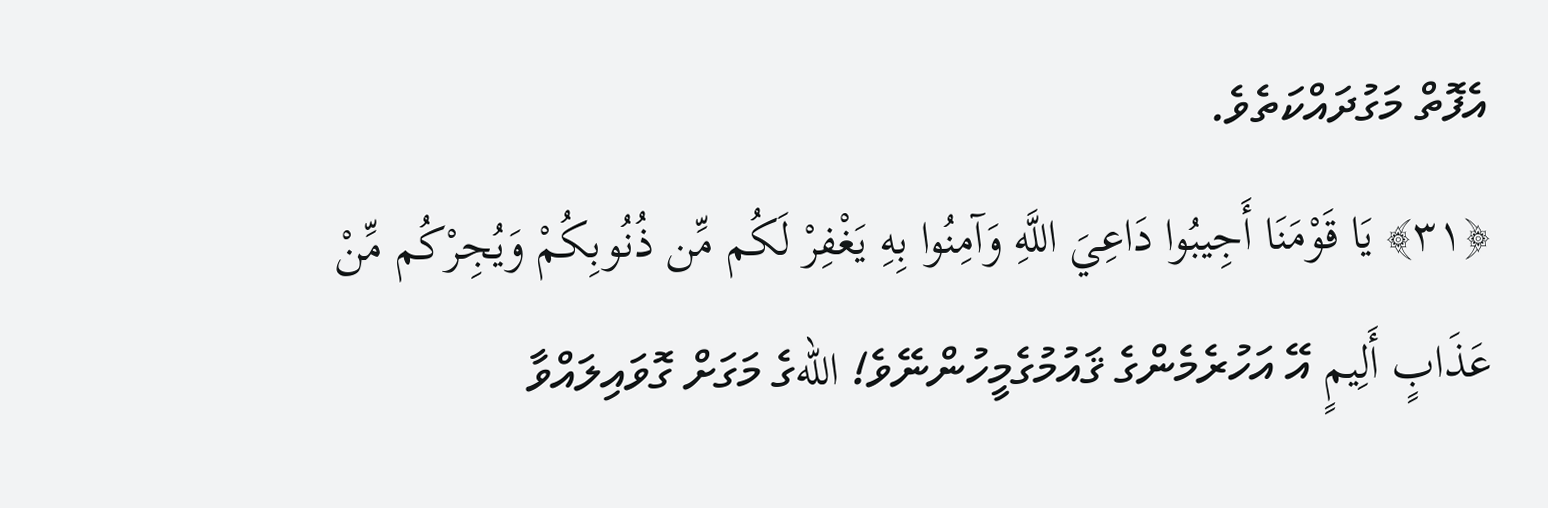އެފޮތް މަގުދައްކަތެވެ.
﴿٣١﴾ يَا قَوْمَنَا أَجِيبُوا دَاعِيَ اللَّهِ وَآمِنُوا بِهِ يَغْفِرْ لَكُم مِّن ذُنُوبِكُمْ وَيُجِرْكُم مِّنْ عَذَابٍ أَلِيمٍ އޭ އަހުރެމެންގެ ޤައުމުގެމީހުންނޭވެ! اللهގެ މަގަށް ގޮވައިލައްވާ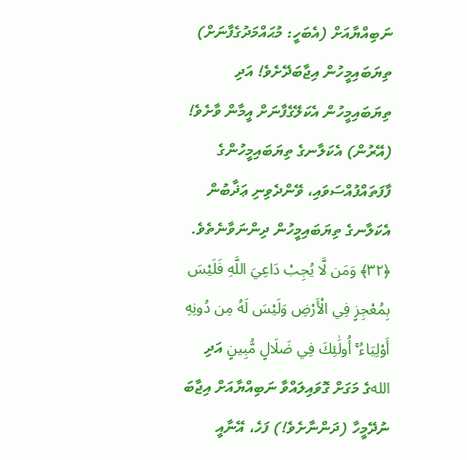ނަބިއްޔާއަށް (އެބަހީ: މުޙައްމަދުގެފާނަށް) ތިޔަބައިމީހުން އިޖާބަދޭށެވެ! އަދި ތިޔަބައިމީހުން އެކަލޭގެފާނަށް އީމާން ވާށެވެ! (އޭރުން) އެކަލާނގެ ތިޔަބައިމީހުންގެ ފާފަތައްފުއްސަވައި، ވޭންދެވިނި ޢަޛާބުން އެކަލާނގެ ތިޔަބައިމީހުން ދިންނަވާނެތެވެ.
﴿٣٢﴾ وَمَن لَّا يُجِبْ دَاعِيَ اللَّهِ فَلَيْسَ بِمُعْجِزٍ فِي الْأَرْضِ وَلَيْسَ لَهُ مِن دُونِهِ أَوْلِيَاءُ ۚ أُولَٰئِكَ فِي ضَلَالٍ مُّبِينٍ އަދި اللهގެ މަގަށް ގޮވައިލައްވާ ނަބިއްޔާއަށް އިޖާބަ ނުދޭމީހާ (ދަންނާށެވެ!) ފަހެ، އޭނާއީ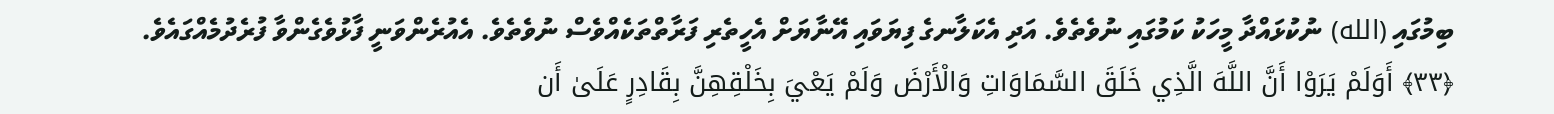ބިމުގައި (الله) ނުކުޅައްދާ މީހަކު ކަމުގައި ނުވެތެވެ. އަދި އެކަލާނގެ ފިޔަވައި އޭނާޔަށް އެހީތެރި ފަރާތްތަކެއްވެސް ނުވެތެވެ. އެއުރެންވަނީ ފާޅުވެގެންވާ ފުރެދުމެއްގައެވެ.
﴿٣٣﴾ أَوَلَمْ يَرَوْا أَنَّ اللَّهَ الَّذِي خَلَقَ السَّمَاوَاتِ وَالْأَرْضَ وَلَمْ يَعْيَ بِخَلْقِهِنَّ بِقَادِرٍ عَلَىٰ أَن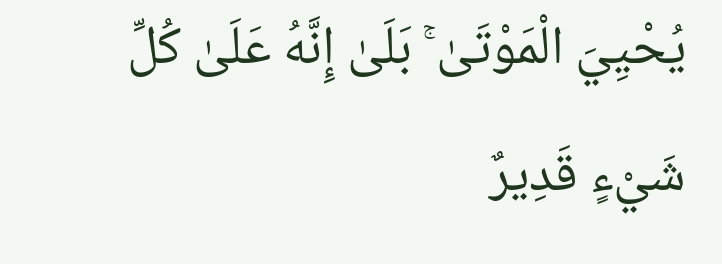يُحْيِيَ الْمَوْتَىٰ ۚ بَلَىٰ إِنَّهُ عَلَىٰ كُلِّ شَيْءٍ قَدِيرٌ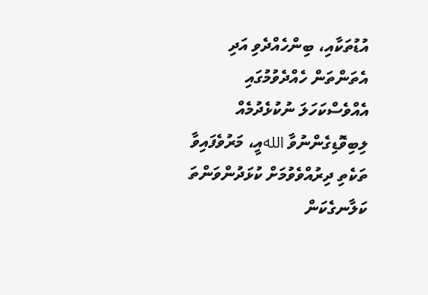އުޑުތަކާއި، ބިންހެއްދެވި އަދި އެތަންތަން ހެއްދެވުމުގައި އެއްވެސްކަހަލަ ނުކުޅެދުމެއް ލިބިވޮޑިގެންނުވާ اللهއީ، މަރުވެފައިވާ ތަކެތި ދިރުއްވެވުމަށް ކުޅަދުންވަންތަ ކަލާނގެކަން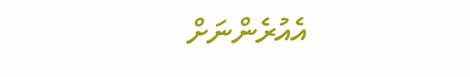އެއުރެންނަށް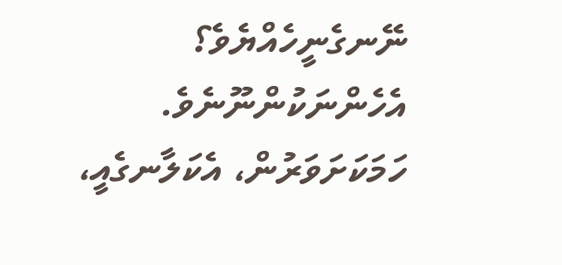ނޭނގެނީހެއްޔެވެ؟ އެހެންނަކުންނޫނެވެ. ހަމަކަށަވަރުން، އެކަލާނގެއީ،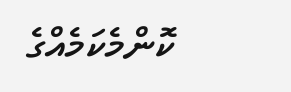ކޮންމެކަމެއްގެ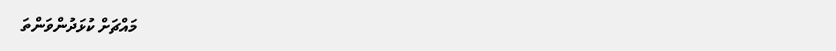މައްޗަށް ކުޅަދުންވަންތަ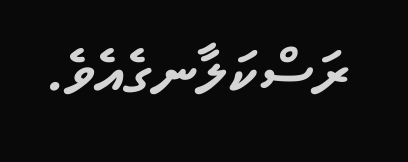ރަސްކަލާނގެއެވެ.